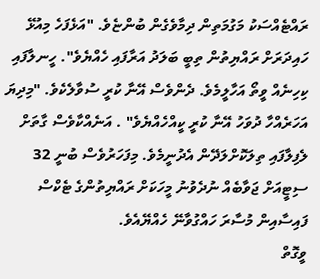ރައްޓެއްސަކު މަގުމަތިން ދިމާވެގެން ބުންޏެވެ. "އަޅެފަހެ މިއުޅޭ ހައިދަރަށް ރައްޔިތުން ތިބީ ބަލަދު އަރާފައި ހެއްޔެވެ". ހީނލާފައި ކިހިނެއް ވީތޯ އަހާލީމެވެ. ދެންވެސް އޭނާ ކުރީ ސުވާލެކެވެ. "މިދިޔަ އަހަރެއްހާ ދުވަހު އޭނާ ކުރީ ކީއްހެއްޔެވެ" . އަނެއްކާވެސް ގާތަށް ލެފިލާފައި ތިލަކޮށްލަދޭން އެދުނީމެވެ. މިފަހަރުވެސް ބުނީ 32 ސިޓީއަށް ޖަވާބެއް ނުދެވުނު މީހަކަށް ރައްޔިތުންގެ ޓެކްސް ފައިސާއިން މުސާރަ ހައްގުވާނޭ ހެއްޔޭއެވެ.
ވީގޮތް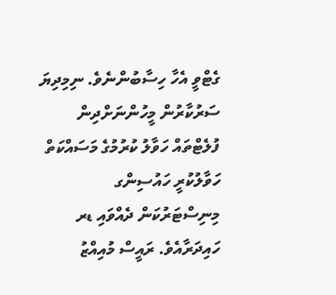ގެޓްވީ އެހާ ހިސާބުންނެވެ. ނިމިދިޔަ ސަރުކާރުން މީހުންނަށްދިން ފުލެޓްތައް ހަވާލު ކުރުމުގެ މަސައްކަތް ހަވާލުކުރީ ހައުސިންގ މިނިސްޓަރުކަން ދެއްވައި ޑރ ހައިދަރާއެވެ. ރައީސް މުއިއްޒު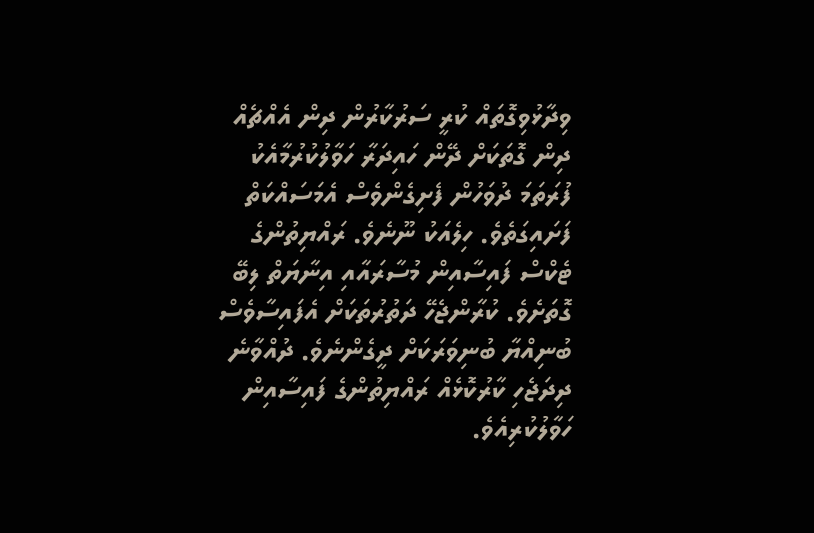ވިދާޅުވިގޮތައް ކުރީ ސަރުކާރުން ދިން އެއްޗެއް ދިން ގޮތަކަށް ދޭން ހައިދަރާ ހަވާލުކުރުމާއެކު ފުރަތަމަ ދުވަހުން ފެށިގެންވެސް އެމަސައްކަތް ފަށައިގަތެވެ. ހިލެއަކު ނޫނެވެ. ރައްޔިތުންގެ ޓެކްސް ފައިސާއިން މުސާރައާއި އިނާޔަތް ލިބޭ ގޮތަށެވެ. ކުރާންޖެހޭ ދަތުރުތަކަށް އެފައިސާވެސް ބުނިއްޔާ ބުނިވަރަކަށް ދީގެންނެވެ. ދުއްވާނެ ދިދަޖެހި ކާރުކޮޅެއް ރައްޔިތުންގެ ފައިސާއިން ހަވާލުކުރިއެވެ.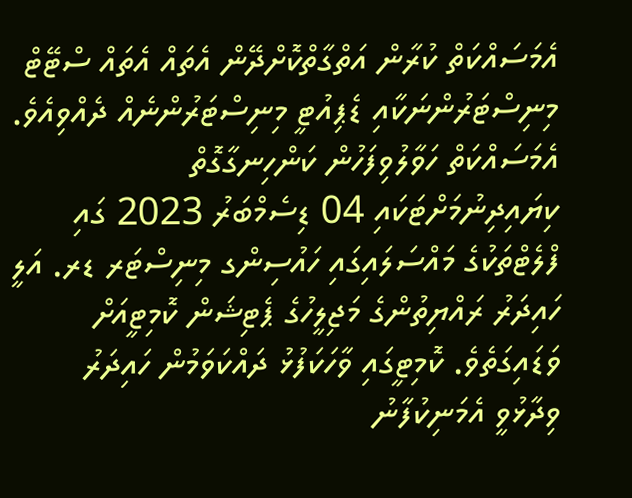އެމަސައްކަތް ކުރާން އަތްގާތްކޮށްދޭން އެތައް އެތައް ސްޓޭޓް މިނިސްޓަރުންނަކާއި ޑެޕިއުޓީ މިނިސްޓަރުންނެއް ދެއްވިއެވެ.
އެމަސައްކަތް ހަވާލުވިފަހުން ކަންހިނގާގޮތް ކިޔައިދިނުމަށްޓަކައި 04 ޑިސެމްބަރު 2023 ގައި ފްލެޓްތަކުގެ މައްސަލައިގައި ހައުސިންގ މިނިސްޓަރ ޑރ. އަލީ ހައިދަރު ރައްޔިތުންގެ މަޖިލީހުގެ ޕެޓިޝަން ކޮމިޓީއަށް ވަޑައިގަތެވެ. ކޮމިޓީގައި ވާހަކަފުޅު ދައްކަވަމުން ހައިދަރު ވިދާޅުވީ އެމަނިކުފާނު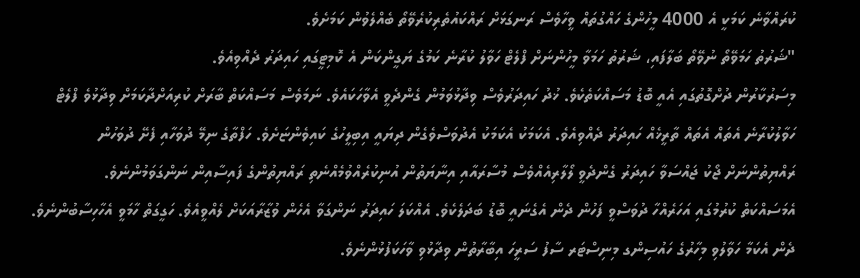ކުރައްވާނެ ކަމަކީ އެ 4000 މީހުންގެ ހައްގުތައް ވީހާވެސް ރަނގަޅަށް ރައްކައުތެރިކުރެވޭތޯ ބެއްލެވުން ކަމަށެވެ.
"ޝަރުތު ހަމަވޭތޯ ނުވޭތޯ ބަލާފައި، ޝަރުތު ހަމަވާ މީހުންނަށް ފްލެޓް ހަވާލު ކުރާނެ ކަމުގެ ޔަގީންކަން އެ ކޮމިޓީގައި ހައިދަރު ދެއްވިއެވެ.
މިސަރުކާރުން ދުށްގޮތުގައި އެއީ ބޮޑު މަސައްކަތެކެވެ. ޚުދު ހައިދަރުވެސް ވިދާޅުވަމުން ގެންދެވީ އެވާހަކައެވެ. ނަމަވެސް މަސައްކަތް ބާރަށް ކުރިއަށްދާކަމަށް ވިދާޅުވެ ފްލެޓް ހަވާލުކުރާނެ އެތައް އެތައް ތާރީޚެއް ހައިދަރު ދެއްވިއެވެ. އެކަމަކު އެކަމަކު އެދުވަސްވެގެން ދިޔައީ އިބިލީހުގެ ކައިވެންޏަށެވެ. ހަފްތާގެ ނިމޭ ދުވަހާއި ފެށޭ ދުވަހުން ރައްޔިތުންނަށް ޖޯކު ޖައްސަވާ ހައިދަރު ގެންދެވީ ލޯލާރިއެއްވެސް މުސާރައާއި އިނާޔަތުން އުނިކުރެއްވުމެއްނެތި ރައްޔިތުންގެ ފައިސާއިން ނަންގަވަމުންނެވެ.
އެމަސައްކަތް ކުރުމުގައި އަހަރެއްހާ ދުވަސްވީ ފަހުން ދެން އެގެނައީ ބޮޑު ބަދަލެކެވެ. އެއްކަލަ ހައިދަރު ނަންގަވާ އެހެން ވުޒާރާއަކަށް ލެއްވީއެވެ. ހަގީގަތް ހާމަވީ އެހާހިސާބުންނެވެ. ދެން އެކަމާ ހަވާލުވި މިހާރުގެ ހައުސިންގ މިނިސްޓަރ ސާފު ސަރީހަ އިބާރާތުން ވިދާޅުވި ވާހަކަފުޅުންނެވެ.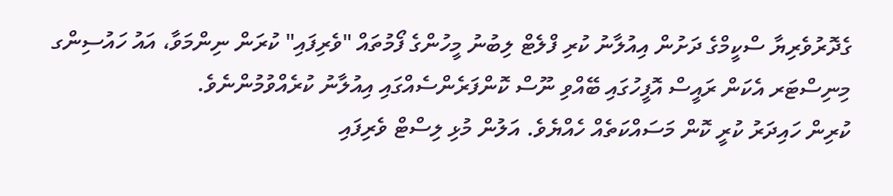ގެދޮރުވެރިޔާ ސްކީމްގެ ދަށުން އިއުލާނު ކުރި ފްލެޓް ލިބުނު މީހުންގެ ފޯމުތައް "ވެރިފައި" ކުރަން ނިންމަވާ، އައު ހައުސިންގ މިނިސްޓަރ އެކަން ރައީސް އޮފީހުގައި ބޭއްވި ނޫސް ކޮންފަރެންސެއްގައި އިއުލާނު ކުރެއްވުމުންނެވެ.
ކުރިން ހައިދަރު ކުރީ ކޮން މަސައްކަތެއް ހެއްޔެވެ. އަލުން މުޅި ލިސްޓް ވެރިފައި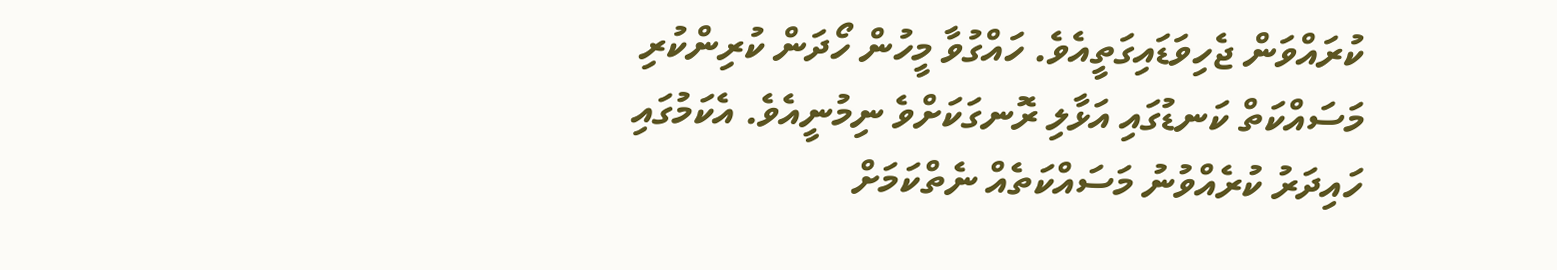ކުރައްވަން ޖެހިވަޑައިގަތީއެވެ. ހައްގުވާ މީހުން ހޯދަން ކުރިންކުރި މަސައްކަތް ކަނޑުގައި އަޅާލި ރޮނގަކަށްވެ ނިމުނީއެވެ. އެކަމުގައި ހައިދަރު ކުރެއްވުނު މަސައްކަތެއް ނެތްކަމަށް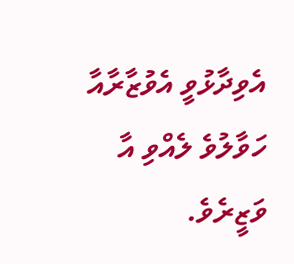އެވިދާޅުވީ އެވުޒާރާއާ ހަވާލުވެ ލެއްވި އާ ވަޒީރެވެ.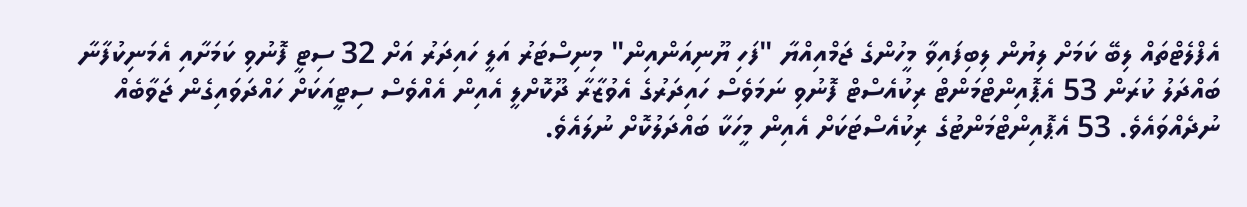އެފްލެޓްތައް ލިބޭ ކަމަށް ލިޔުން ލިބިފައިވާ މީހުންގެ ޖަމްއިއްޔާ "ފަހި ޔޫނިއަންއިން" މިނިސްޓަރު އަލީ ހައިދަރު އަށް 32 ސިޓީ ފޮނުވި ކަމަށާއި އެމަނިކުފާނާ ބައްދަލު ކުރަން 53 އެޕޮއިންޓްމަންޓް ރިކުއެސްޓް ފޮނުވި ނަމަވެސް ހައިދަރުގެ އެވުޒާރާ ދޫކޮށްލީ އެއިން އެއްވެސް ސިޓީއަކަށް ހައްދަވައިގެން ޖަވާބެއް ނުދެއްވައެވެ. 53 އެޕޮއިންޓްމަންޓުގެ ރިކުއެސްޓަކަށް އެއިން މީހަކާ ބައްދަލުކޮށް ނުލައެވެ.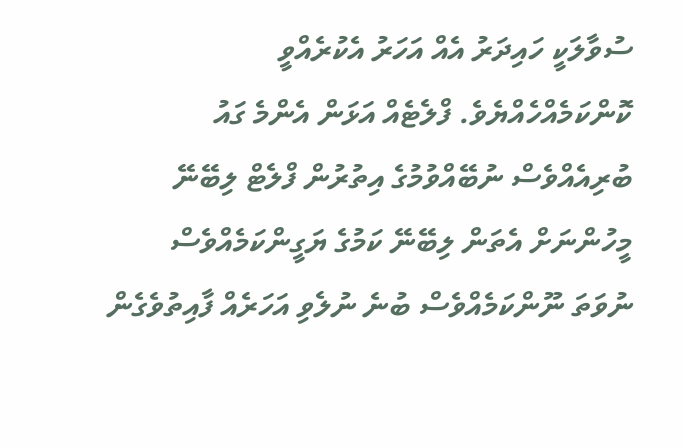ސުވާލަކީ ހައިދަރު އެއް އަހަރު އެކުރެއްވީ ކޮންކަމެއްހެއްޔެވެ. ފްލެޓެއް އަޅަން އެންމެ ގައު ބުރިއެއްވެސް ނުބޭއްވުމުގެ އިތުރުން ފްލެޓް ލިބޭނޭ މީހުންނަށް އެތަން ލިބޭނޭ ކަމުގެ ޔަގީންކަމެއްވެސް ނުވަތަ ނޫންކަމެއްވެސް ބުނެ ނުލެވި އަހަރެއް ފާއިތުވެގެން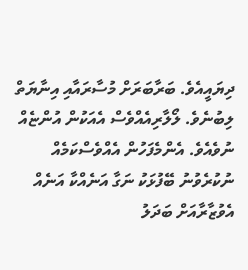ދިޔައީއެވެ. ބަރާބަރަށް މުސާރައާއި އިނާޔަތް ލިބުނެވެ. ލޯލާރިއެއްވެސް އެއަކުން އުންޏެއް ނުވެއެވެ. އެންމެފަހުން އެއްވެސްކަމެއް ނުކުރެވުނު ބޭފުޅަކު ނަގާ އަނެއްކާ އަނެއް އެވުޒާރާއަށް ބަދަލު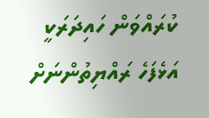ކުރައްވަން ހައިދަރަކީ އަޅެފަހެ ރައްޔިތުންނަށް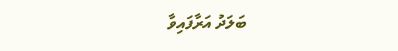ބަލަދު އަރާފައިވާ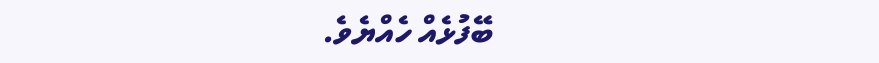ބޭފުޅެއް ހެއްޔެވެ.